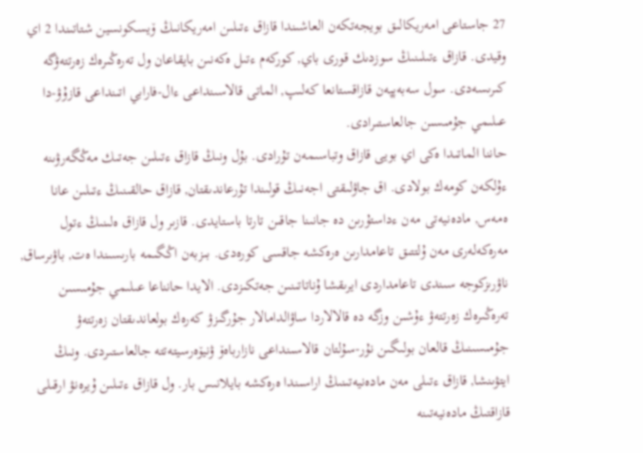27 جاستاعى امەريكالىق بويجەتكەن العاشىندا قازاق ءتىلىن امەريكانىڭ ۆيسكونسين شتاتىندا 2 اي وقيدى. قازاق ءتىلىنىڭ سوزدىك قورى باي, كوركەم ءتىل ەكەنىن بايقاعان ول تەرەڭىرەك زەرتتەۋگە كىرىسەدى. سول سەبەپپەن قازاقستانعا كەلىپ, الماتى قالاسىنداعى ءال-فارابي اتىنداعى قازۇۋ-دا عىلىمي جۇمىسىن جالعاستىرادى.
حاننا الماتىدا ەكى اي بويى قازاق وتباسىمەن تۇرادى. بۇل ونىڭ قازاق ءتىلىن جەتىك مەڭگەرۋىنە ءۇلكەن كومەك بولادى. اق جاۋلىقتى اجەنىڭ قولىندا تۇرعاندىقتان, قازاق حالقىنىڭ ءتىلىن عانا ەمەس, مادەنيەتى مەن ءداستۇرىن دە جانىنا جاقىن تارتا باستايدى. قازىر ول قازاق ەلىنىڭ ءتول مەرەكەلەرى مەن ۇلتتىق تاعامدارىن ەرەكشە جاقسى كورەدى. بىزبەن اڭگىمە بارىسىندا ەت, باۋىرساق, ناۋرىزكوجە سىندى تاعامداردى ايرىقشا ۇناتاتىنىن جەتكىزدى. الايدا حانناعا عىلىمي جۇمىسىن تەرەڭىرەك زەرتتەۋ ءۇشىن وزگە دە قالالاردا ساۋالدامالار جۇرگىزۋ كەرەك بولعاندىقتان زەرتتەۋ جۇمىسىنىڭ قالعان بولىگىن نۇر-سۇلتان قالاسىنداعى نازارباەۆ ۋنيۆەرسيتەتتە جالعاستىردى. ونىڭ ايتۋىنشا, قازاق ءتىلى مەن مادەنيەتىنىڭ اراسىندا ەرەكشە بايلانىس بار. ول قازاق ءتىلىن ۇيرەنۋ ارقىلى قازاقتىڭ مادەنيەتىنە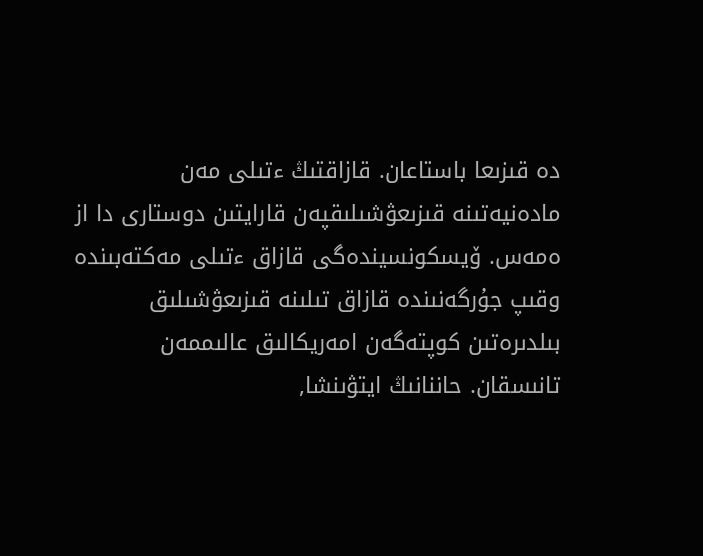دە قىزىعا باستاعان. قازاقتىڭ ءتىلى مەن مادەنيەتىنە قىزىعۋشىلىقپەن قارايتىن دوستارى دا از ەمەس. ۆيسكونسيندەگى قازاق ءتىلى مەكتەبىندە وقىپ جۇرگەنىندە قازاق تىلىنە قىزىعۋشىلىق بىلدىرەتىن كوپتەگەن امەريكالىق عالىممەن تانىسقان. حاننانىڭ ايتۋىنشا,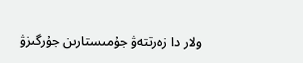ولار دا زەرتتەۋ جۇمىستارىن جۇرگىزۋ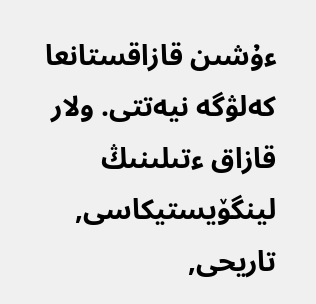ءۇشىن قازاقستانعا كەلۋگە نيەتتى. ولار قازاق ءتىلىنىڭ لينگۆيستيكاسى, تاريحى,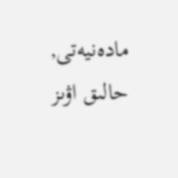مادەنيەتى, حالىق اۋىز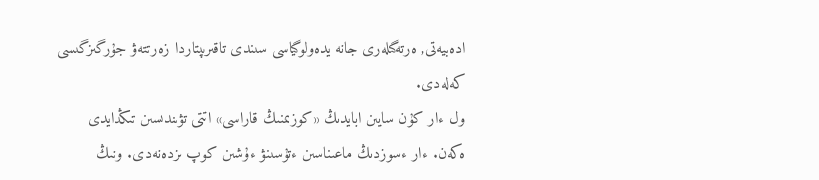ادەبيەتى, ەرتەگىلەرى جانە يدەولوگياسى سىندى تاقىرىپتاردا زەرتتەۋ جۇرگىزگىسى كەلەدى.
ول ءار كۇن سايىن ابايدىڭ «كوزىمنىڭ قاراسى» اتتى تۋىندىسىن تىڭدايدى ەكەن. ءار ءسوزدىڭ ماعىناسىن ءتۇسىنۋ ءۇشىن كوپ ىزدەنەدى. ونىڭ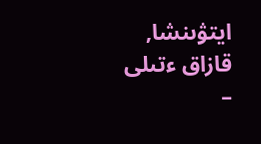ايتۋىنشا, قازاق ءتىلى –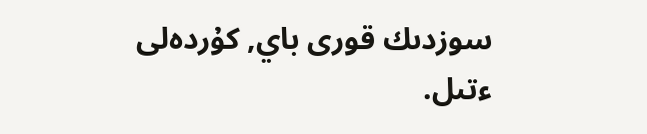سوزدىك قورى باي, كۇردەلى ءتىل.